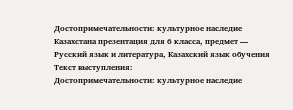Достопримечательности: культурное наследие Казахстана презентация для 6 класса, предмет — Русский язык и литература, Казахский язык обучения
Текст выступления:
Достопримечательности: культурное наследие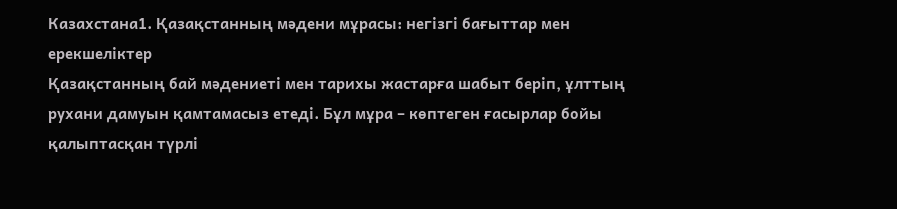Казахстана1. Қазақстанның мәдени мұрасы: негізгі бағыттар мен ерекшеліктер
Қазақстанның бай мәдениеті мен тарихы жастарға шабыт беріп, ұлттың рухани дамуын қамтамасыз етеді. Бұл мұра – көптеген ғасырлар бойы қалыптасқан түрлі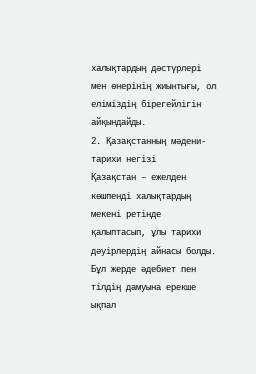халықтардың дәстүрлері мен өнерінің жиынтығы, ол еліміздің бірегейлігін айқындайды.
2. Қазақстанның мәдени-тарихи негізі
Қазақстан – ежелден көшпенді халықтардың мекені ретінде қалыптасып, ұлы тарихи дәуірлердің айнасы болды. Бұл жерде әдебиет пен тілдің дамуына ерекше ықпал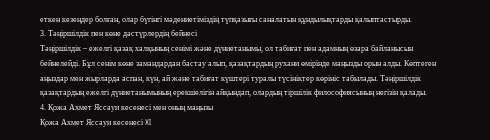еткен кезеңдер болған, олар бүгінгі мәдениетіміздің түпқазығы саналатын құндылықтарды қалыптастырды.
3. Тәңіршілдік пен көне дәстүрлердің бейнесі
Тәңіршілдік – ежелгі қазақ халқының сенімі және дүниетанымы, ол табиғат пен адамның өзара байланысын бейнелейді. Бұл сенім көне замандардан бастау алып, қазақтардың рухани өмірінде маңызды орын алды. Көптеген аңыздар мен жырларда аспан, күн, ай және табиғат күштері туралы түсініктер көрініс табылады. Тәңіршілдік қазақтардың ежелгі дүниетанымының ерекшелігін айқындап, олардың тіршілік философиясының негізін қалады.
4. Қожа Ахмет Яссауи кесенесі мен оның маңызы
Қожа Ахмет Яссауи кесенесі XI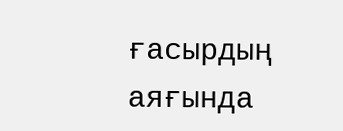ғасырдың аяғында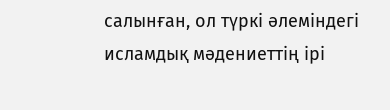салынған, ол түркі әлеміндегі исламдық мәдениеттің ірі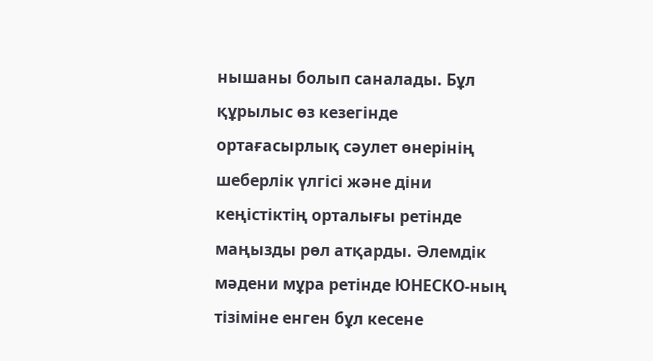нышаны болып саналады. Бұл құрылыс өз кезегінде ортағасырлық сәулет өнерінің шеберлік үлгісі және діни кеңістіктің орталығы ретінде маңызды рөл атқарды. Әлемдік мәдени мұра ретінде ЮНЕСКО-ның тізіміне енген бұл кесене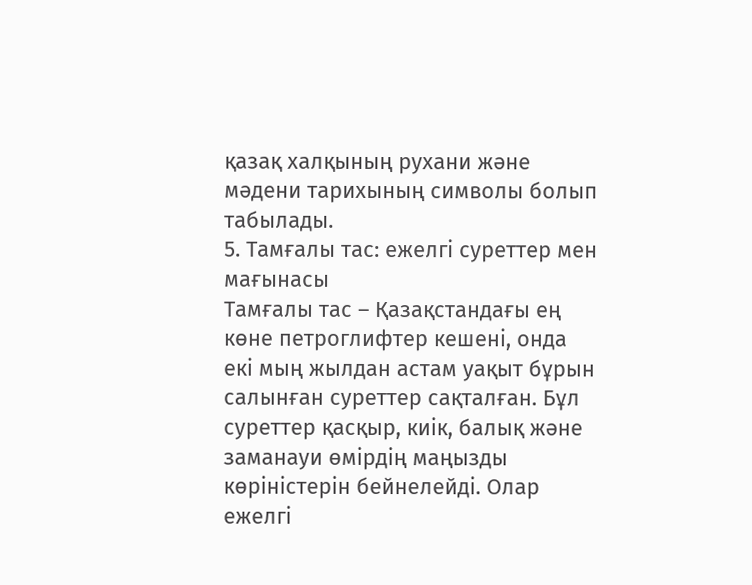қазақ халқының рухани және мәдени тарихының символы болып табылады.
5. Тамғалы тас: ежелгі суреттер мен мағынасы
Тамғалы тас – Қазақстандағы ең көне петроглифтер кешені, онда екі мың жылдан астам уақыт бұрын салынған суреттер сақталған. Бұл суреттер қасқыр, киік, балық және заманауи өмірдің маңызды көріністерін бейнелейді. Олар ежелгі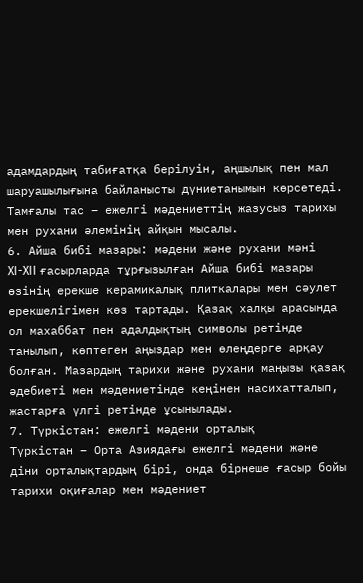адамдардың табиғатқа берілуін, аңшылық пен мал шаруашылығына байланысты дүниетанымын көрсетеді. Тамғалы тас – ежелгі мәдениеттің жазусыз тарихы мен рухани әлемінің айқын мысалы.
6. Айша бибі мазары: мәдени және рухани мәні
XI-XII ғасырларда тұрғызылған Айша бибі мазары өзінің ерекше керамикалық плиткалары мен сәулет ерекшелігімен көз тартады. Қазақ халқы арасында ол махаббат пен адалдықтың символы ретінде танылып, көптеген аңыздар мен өлеңдерге арқау болған. Мазардың тарихи және рухани маңызы қазақ әдебиеті мен мәдениетінде кеңінен насихатталып, жастарға үлгі ретінде ұсынылады.
7. Түркістан: ежелгі мәдени орталық
Түркістан – Орта Азиядағы ежелгі мәдени және діни орталықтардың бірі, онда бірнеше ғасыр бойы тарихи оқиғалар мен мәдениет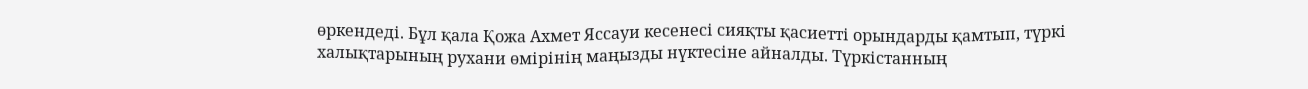өркендеді. Бұл қала Қожа Ахмет Яссауи кесенесі сияқты қасиетті орындарды қамтып, түркі халықтарының рухани өмірінің маңызды нүктесіне айналды. Түркістанның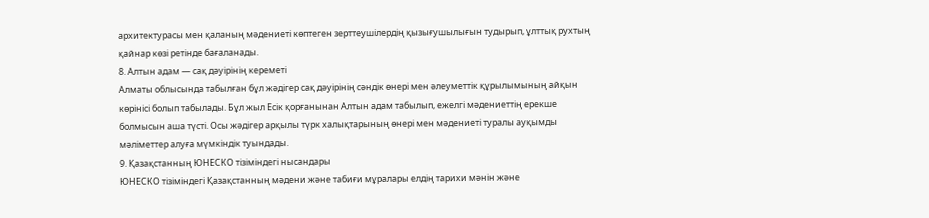архитектурасы мен қаланың мәдениеті көптеген зерттеушілердің қызығушылығын тудырып, ұлттық рухтың қайнар көзі ретінде бағаланады.
8. Алтын адам — сақ дәуірінің кереметі
Алматы облысында табылған бұл жәдігер сақ дәуірінің сәндік өнері мен әлеуметтік құрылымының айқын көрінісі болып табылады. Бұл жыл Есік қорғанынан Алтын адам табылып, ежелгі мәдениеттің ерекше болмысын аша түсті. Осы жәдігер арқылы түрк халықтарының өнері мен мәдениеті туралы ауқымды мәліметтер алуға мүмкіндік туындады.
9. Қазақстанның ЮНЕСКО тізіміндегі нысандары
ЮНЕСКО тізіміндегі Қазақстанның мәдени және табиғи мұралары елдің тарихи мәнін және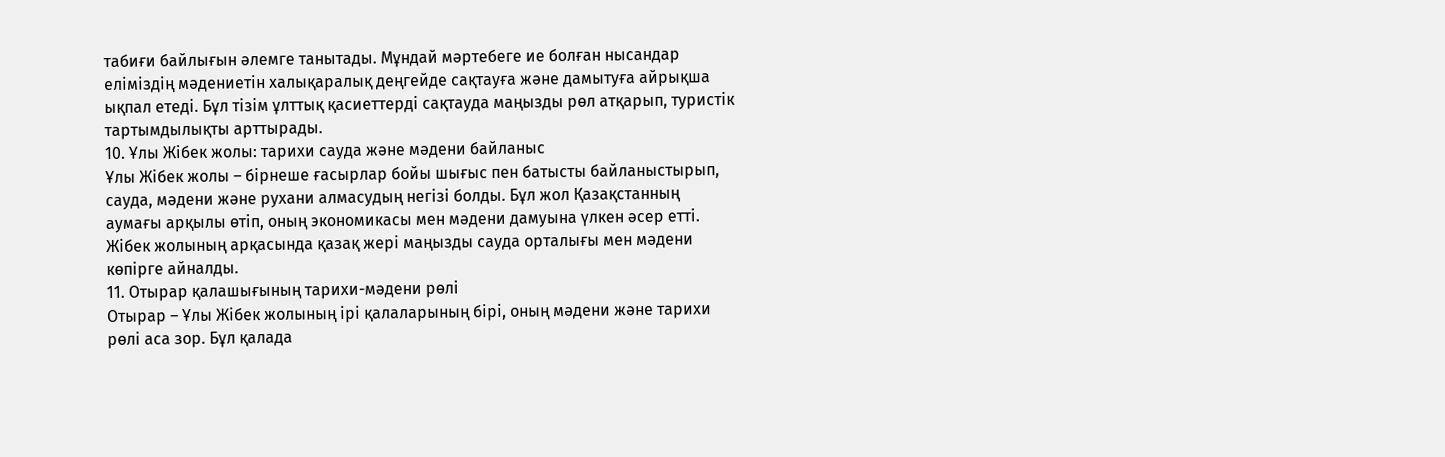табиғи байлығын әлемге танытады. Мұндай мәртебеге ие болған нысандар еліміздің мәдениетін халықаралық деңгейде сақтауға және дамытуға айрықша ықпал етеді. Бұл тізім ұлттық қасиеттерді сақтауда маңызды рөл атқарып, туристік тартымдылықты арттырады.
10. Ұлы Жібек жолы: тарихи сауда және мәдени байланыс
Ұлы Жібек жолы – бірнеше ғасырлар бойы шығыс пен батысты байланыстырып, сауда, мәдени және рухани алмасудың негізі болды. Бұл жол Қазақстанның аумағы арқылы өтіп, оның экономикасы мен мәдени дамуына үлкен әсер етті. Жібек жолының арқасында қазақ жері маңызды сауда орталығы мен мәдени көпірге айналды.
11. Отырар қалашығының тарихи-мәдени рөлі
Отырар – Ұлы Жібек жолының ірі қалаларының бірі, оның мәдени және тарихи рөлі аса зор. Бұл қалада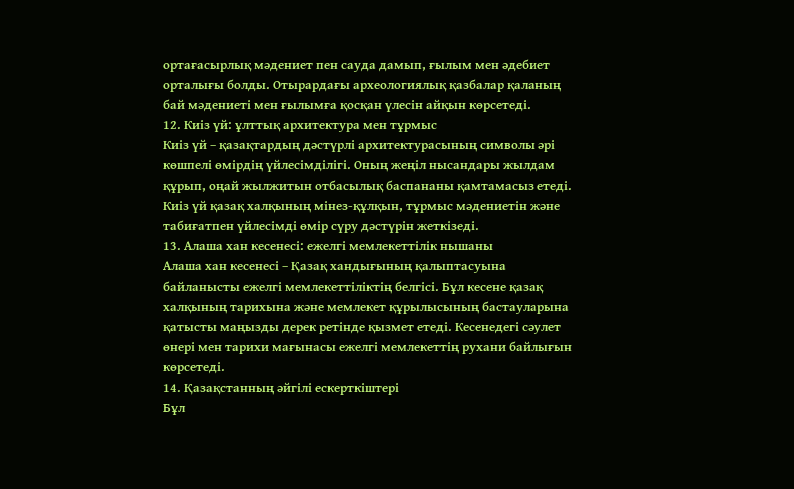ортағасырлық мәдениет пен сауда дамып, ғылым мен әдебиет орталығы болды. Отырардағы археологиялық қазбалар қаланың бай мәдениеті мен ғылымға қосқан үлесін айқын көрсетеді.
12. Киіз үй: ұлттық архитектура мен тұрмыс
Киіз үй – қазақтардың дәстүрлі архитектурасының символы әрі көшпелі өмірдің үйлесімділігі. Оның жеңіл нысандары жылдам құрып, оңай жылжитын отбасылық баспананы қамтамасыз етеді. Киіз үй қазақ халқының мінез-құлқын, тұрмыс мәдениетін және табиғатпен үйлесімді өмір сүру дәстүрін жеткізеді.
13. Алаша хан кесенесі: ежелгі мемлекеттілік нышаны
Алаша хан кесенесі – Қазақ хандығының қалыптасуына байланысты ежелгі мемлекеттіліктің белгісі. Бұл кесене қазақ халқының тарихына және мемлекет құрылысының бастауларына қатысты маңызды дерек ретінде қызмет етеді. Кесенедегі сәулет өнері мен тарихи мағынасы ежелгі мемлекеттің рухани байлығын көрсетеді.
14. Қазақстанның әйгілі ескерткіштері
Бұл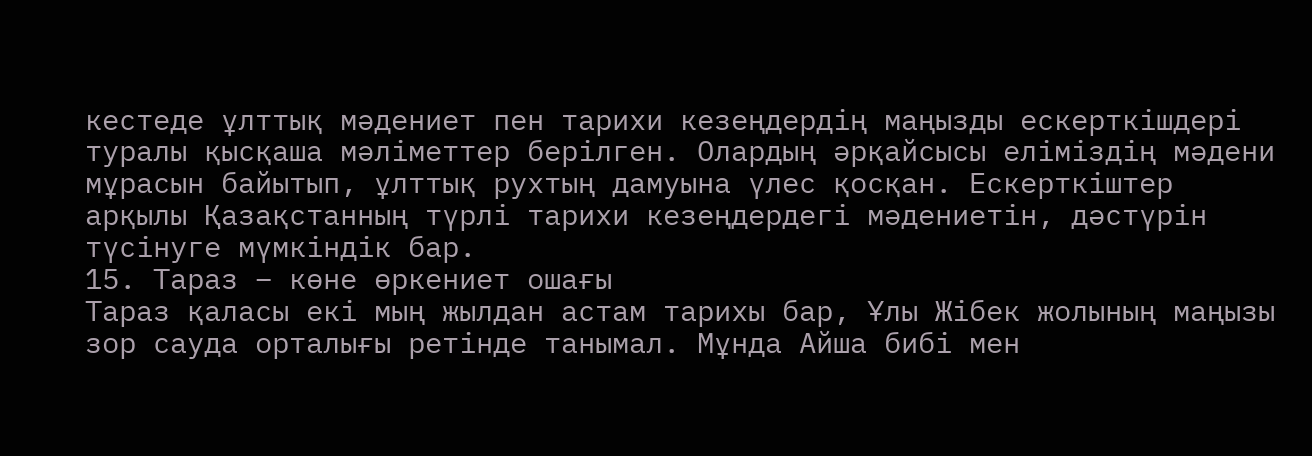кестеде ұлттық мәдениет пен тарихи кезеңдердің маңызды ескерткішдері туралы қысқаша мәліметтер берілген. Олардың әрқайсысы еліміздің мәдени мұрасын байытып, ұлттық рухтың дамуына үлес қосқан. Ескерткіштер арқылы Қазақстанның түрлі тарихи кезеңдердегі мәдениетін, дәстүрін түсінуге мүмкіндік бар.
15. Тараз – көне өркениет ошағы
Тараз қаласы екі мың жылдан астам тарихы бар, Ұлы Жібек жолының маңызы зор сауда орталығы ретінде танымал. Мұнда Айша бибі мен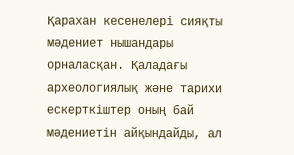Қарахан кесенелері сияқты мәдениет нышандары орналасқан. Қаладағы археологиялық және тарихи ескерткіштер оның бай мәдениетін айқындайды, ал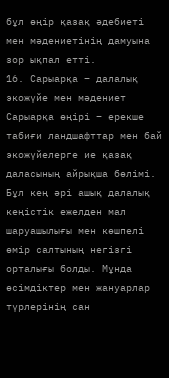бұл өңір қазақ әдебиеті мен мәдениетінің дамуына зор ықпал етті.
16. Сарыарқа – далалық экожүйе мен мәдениет
Сарыарқа өңірі – ерекше табиғи ландшафттар мен бай экожүйелерге ие қазақ даласының айрықша бөлімі. Бұл кең әрі ашық далалық кеңістік ежелден мал шаруашылығы мен көшпелі өмір салтының негізгі орталығы болды. Мұнда өсімдіктер мен жануарлар түрлерінің сан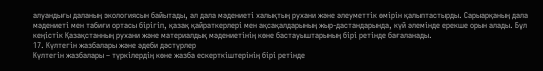алуандығы даланың экологиясын байытады, ал дала мәдениеті халықтың рухани және әлеуметтік өмірін қалыптастырды. Сарыарқаның дала мәдениеті мен табиғи ортасы бірігіп, қазақ қайраткерлері мен ақсақалдарының жыр-дастандарында, күй әлемінде ерекше орын алады. Бұл кеңістік Қазақстанның рухани және материалдық мәдениетінің көне бастауыштарының бірі ретінде бағаланады.
17. Күлтегін жазбалары және әдеби дәстүрлер
Күлтегін жазбалары – түркілердің көне жазба ескерткіштерінің бірі ретінде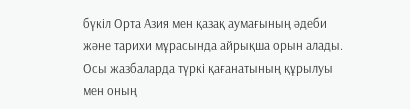бүкіл Орта Азия мен қазақ аумағының әдеби және тарихи мұрасында айрықша орын алады. Осы жазбаларда түркі қағанатының құрылуы мен оның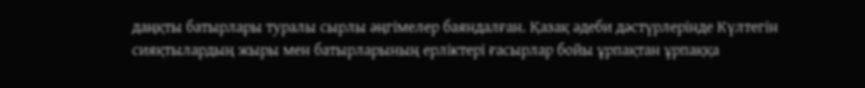даңқты батырлары туралы сырлы әңгімелер баяндалған. Қазақ әдеби дәстүрлерінде Күлтегін сияқтылардың жыры мен батырларының ерліктері ғасырлар бойы ұрпақтан ұрпаққа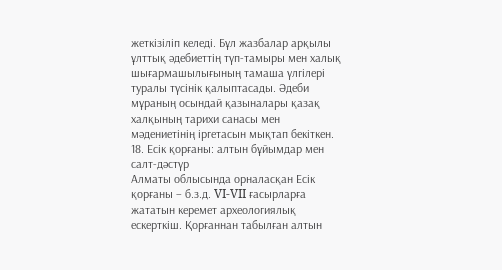жеткізіліп келеді. Бұл жазбалар арқылы ұлттық әдебиеттің түп-тамыры мен халық шығармашылығының тамаша үлгілері туралы түсінік қалыптасады. Әдеби мұраның осындай қазыналары қазақ халқының тарихи санасы мен мәдениетінің іргетасын мықтап бекіткен.
18. Есік қорғаны: алтын бұйымдар мен салт-дәстүр
Алматы облысында орналасқан Есік қорғаны – б.з.д. VI-VII ғасырларға жататын керемет археологиялық ескерткіш. Қорғаннан табылған алтын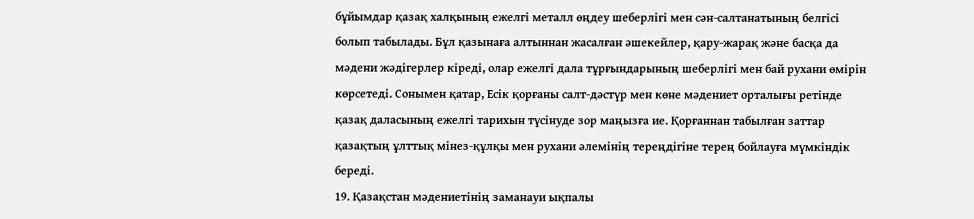бұйымдар қазақ халқының ежелгі металл өңдеу шеберлігі мен сән-салтанатының белгісі болып табылады. Бұл қазынаға алтыннан жасалған әшекейлер, қару-жарақ және басқа да мәдени жәдігерлер кіреді, олар ежелгі дала тұрғындарының шеберлігі мен бай рухани өмірін көрсетеді. Сонымен қатар, Есік қорғаны салт-дәстүр мен көне мәдениет орталығы ретінде қазақ даласының ежелгі тарихын түсінуде зор маңызға ие. Қорғаннан табылған заттар қазақтың ұлттық мінез-құлқы мен рухани әлемінің тереңдігіне терең бойлауға мүмкіндік береді.
19. Қазақстан мәдениетінің заманауи ықпалы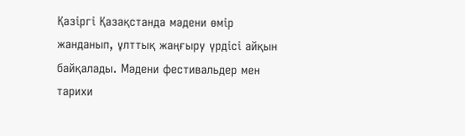Қазіргі Қазақстанда мәдени өмір жанданып, ұлттық жаңғыру үрдісі айқын байқалады. Мәдени фестивальдер мен тарихи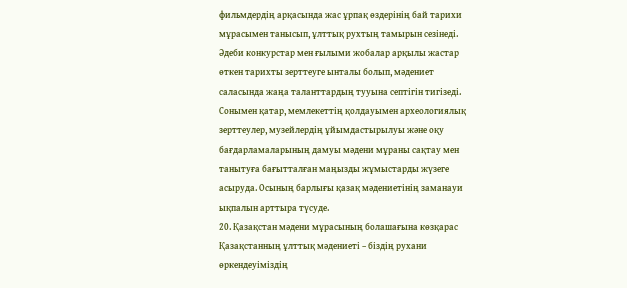фильмдердің арқасында жас ұрпақ өздерінің бай тарихи мұрасымен танысып, ұлттық рухтың тамырын сезінеді. Әдеби конкурстар мен ғылыми жобалар арқылы жастар өткен тарихты зерттеуге ынталы болып, мәдениет саласында жаңа таланттардың тууына септігін тигізеді. Сонымен қатар, мемлекеттің қолдауымен археологиялық зерттеулер, музейлердің ұйымдастырылуы және оқу бағдарламаларының дамуы мәдени мұраны сақтау мен танытуға бағытталған маңызды жұмыстарды жүзеге асыруда. Осының барлығы қазақ мәдениетінің заманауи ықпалын арттыра түсуде.
20. Қазақстан мәдени мұрасының болашағына көзқарас
Қазақстанның ұлттық мәдениеті – біздің рухани өркендеуіміздің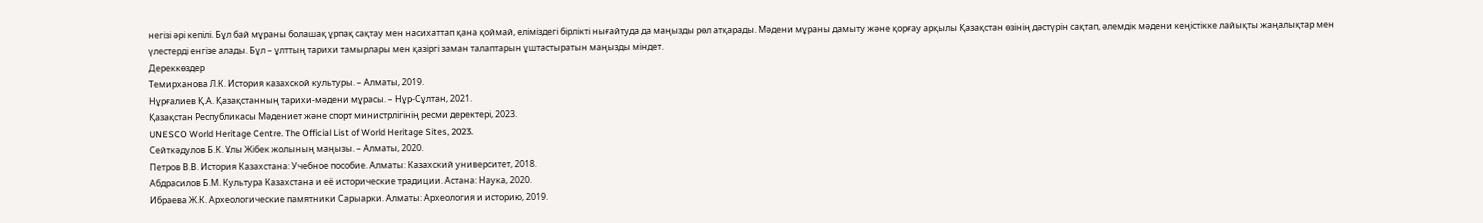негізі әрі кепілі. Бұл бай мұраны болашақ ұрпақ сақтау мен насихаттап қана қоймай, еліміздегі бірлікті нығайтуда да маңызды рөл атқарады. Мәдени мұраны дамыту және қорғау арқылы Қазақстан өзінің дәстүрін сақтап, әлемдік мәдени кеңістікке лайықты жаңалықтар мен үлестерді енгізе алады. Бұл – ұлттың тарихи тамырлары мен қазіргі заман талаптарын ұштастыратын маңызды міндет.
Дереккөздер
Темирханова Л.К. История казахской культуры. – Алматы, 2019.
Нұрғалиев Қ.А. Қазақстанның тарихи-мәдени мұрасы. – Нұр-Сұлтан, 2021.
Қазақстан Республикасы Мәдениет және спорт министрлігінің ресми деректері, 2023.
UNESCO World Heritage Centre. The Official List of World Heritage Sites, 2023.
Сейткәдулов Б.К. Ұлы Жібек жолының маңызы. – Алматы, 2020.
Петров В.В. История Казахстана: Учебное пособие. Алматы: Казахский университет, 2018.
Абдрасилов Б.М. Культура Казахстана и её исторические традиции. Астана: Наука, 2020.
Ибраева Ж.К. Археологические памятники Сарыарки. Алматы: Археология и историю, 2019.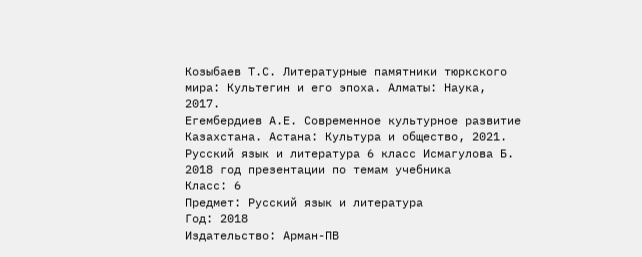Козыбаев Т.С. Литературные памятники тюркского мира: Культегин и его эпоха. Алматы: Наука, 2017.
Егембердиев А.Е. Современное культурное развитие Казахстана. Астана: Культура и общество, 2021.
Русский язык и литература 6 класс Исмагулова Б. 2018 год презентации по темам учебника
Класс: 6
Предмет: Русский язык и литература
Год: 2018
Издательство: Арман-ПВ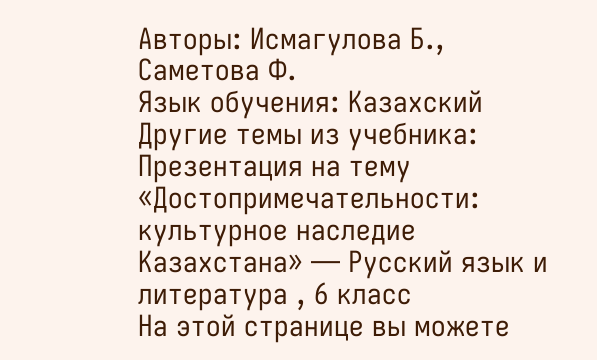Авторы: Исмагулова Б., Саметова Ф.
Язык обучения: Казахский
Другие темы из учебника:
Презентация на тему «Достопримечательности: культурное наследие Казахстана» — Русский язык и литература , 6 класс
На этой странице вы можете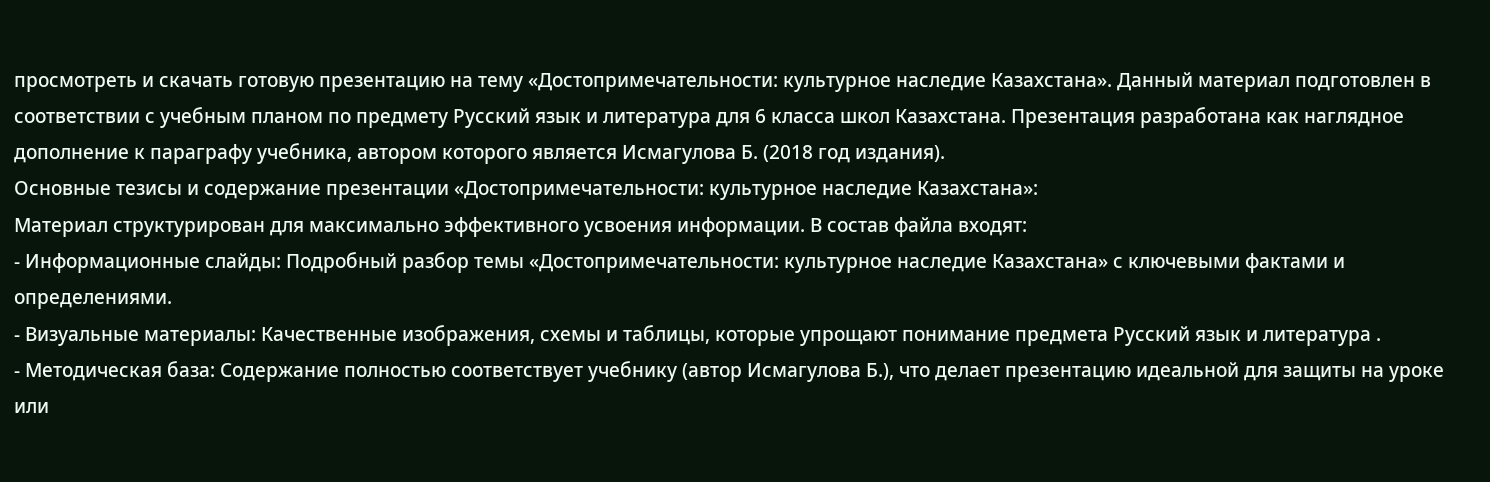просмотреть и скачать готовую презентацию на тему «Достопримечательности: культурное наследие Казахстана». Данный материал подготовлен в соответствии с учебным планом по предмету Русский язык и литература для 6 класса школ Казахстана. Презентация разработана как наглядное дополнение к параграфу учебника, автором которого является Исмагулова Б. (2018 год издания).
Основные тезисы и содержание презентации «Достопримечательности: культурное наследие Казахстана»:
Материал структурирован для максимально эффективного усвоения информации. В состав файла входят:
- Информационные слайды: Подробный разбор темы «Достопримечательности: культурное наследие Казахстана» с ключевыми фактами и определениями.
- Визуальные материалы: Качественные изображения, схемы и таблицы, которые упрощают понимание предмета Русский язык и литература .
- Методическая база: Содержание полностью соответствует учебнику (автор Исмагулова Б.), что делает презентацию идеальной для защиты на уроке или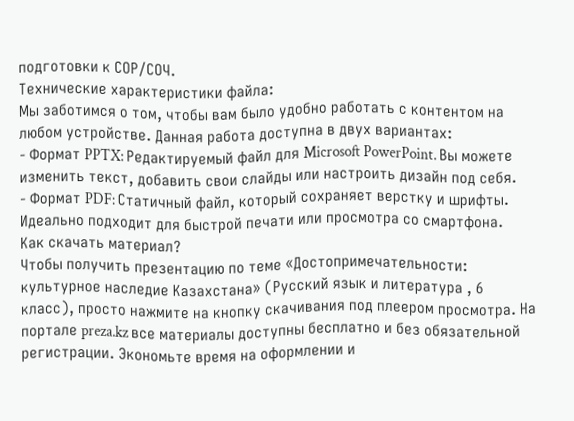подготовки к СОР/СОЧ.
Технические характеристики файла:
Мы заботимся о том, чтобы вам было удобно работать с контентом на любом устройстве. Данная работа доступна в двух вариантах:
- Формат PPTX: Редактируемый файл для Microsoft PowerPoint. Вы можете изменить текст, добавить свои слайды или настроить дизайн под себя.
- Формат PDF: Статичный файл, который сохраняет верстку и шрифты. Идеально подходит для быстрой печати или просмотра со смартфона.
Как скачать материал?
Чтобы получить презентацию по теме «Достопримечательности: культурное наследие Казахстана» (Русский язык и литература , 6 класс), просто нажмите на кнопку скачивания под плеером просмотра. На портале preza.kz все материалы доступны бесплатно и без обязательной регистрации. Экономьте время на оформлении и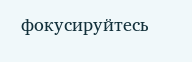фокусируйтесь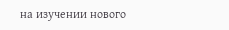на изучении нового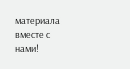материала вместе с нами!